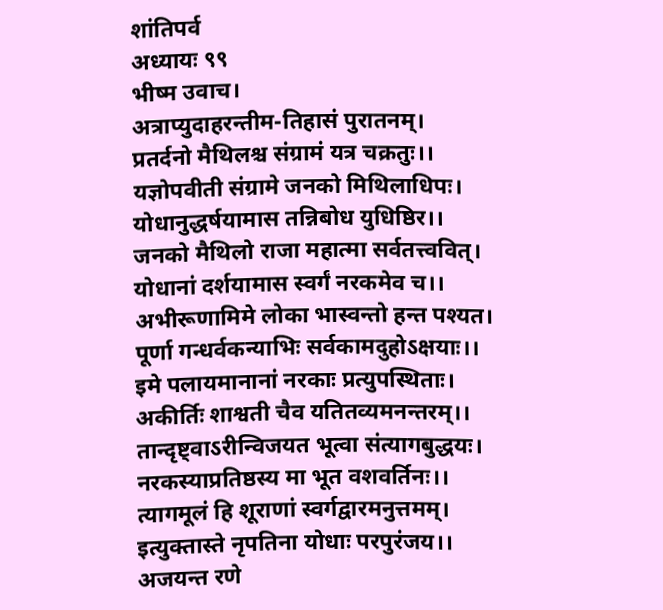शांतिपर्व
अध्यायः ९९
भीष्म उवाच।
अत्राप्युदाहरन्तीम-तिहासं पुरातनम्।
प्रतर्दनो मैथिलश्च संग्रामं यत्र चक्रतुः।।
यज्ञोपवीती संग्रामे जनको मिथिलाधिपः।
योधानुद्धर्षयामास तन्निबोध युधिष्ठिर।।
जनको मैथिलो राजा महात्मा सर्वतत्त्ववित्।
योधानां दर्शयामास स्वर्गं नरकमेव च।।
अभीरूणामिमे लोका भास्वन्तो हन्त पश्यत।
पूर्णा गन्धर्वकन्याभिः सर्वकामदुहोऽक्षयाः।।
इमे पलायमानानां नरकाः प्रत्युपस्थिताः।
अकीर्तिः शाश्वती चैव यतितव्यमनन्तरम्।।
तान्दृष्ट्वाऽरीन्विजयत भूत्वा संत्यागबुद्धयः।
नरकस्याप्रतिष्ठस्य मा भूत वशवर्तिनः।।
त्यागमूलं हि शूराणां स्वर्गद्वारमनुत्तमम्।
इत्युक्तास्ते नृपतिना योधाः परपुरंजय।।
अजयन्त रणे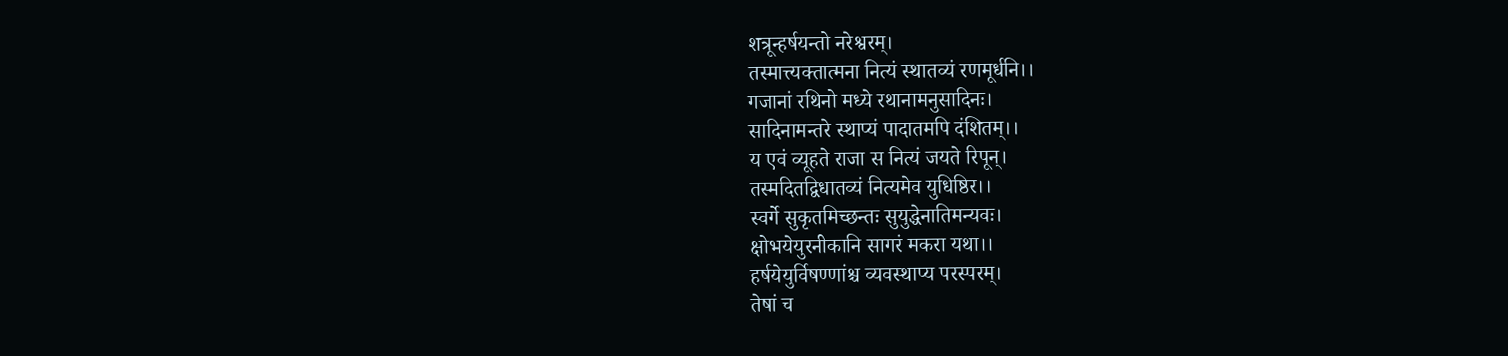शत्रून्हर्षयन्तो नरेश्वरम्।
तस्मात्त्यक्तात्मना नित्यं स्थातव्यं रणमूर्धनि।।
गजानां रथिनो मध्ये रथानामनुसादिनः।
सादिनामन्तरे स्थाप्यं पादातमपि दंशितम्।।
य एवं व्यूहते राजा स नित्यं जयते रिपून्।
तस्मदितद्विधातव्यं नित्यमेव युधिष्ठिर।।
स्वर्गे सुकृतमिच्छन्तः सुयुद्धेनातिमन्यवः।
क्षोभयेयुरनीकानि सागरं मकरा यथा।।
हर्षयेयुर्विषण्णांश्च व्यवस्थाप्य परस्परम्।
तेषां च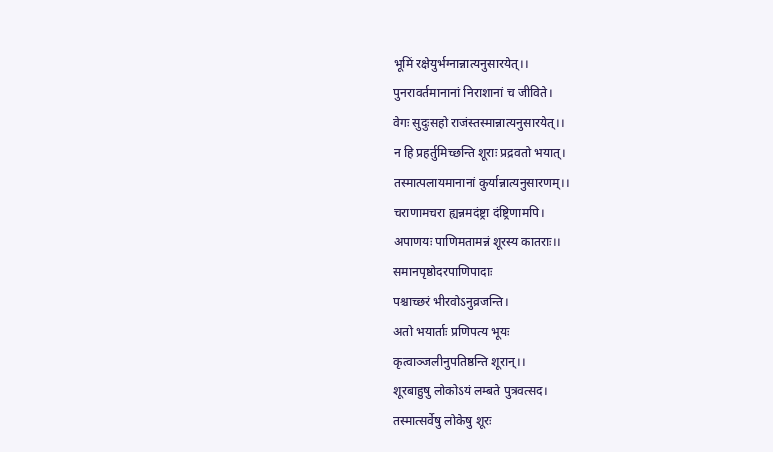भूमिं रक्षेयुर्भग्नान्नात्यनुसारयेत्।।
पुनरावर्तमानानां निराशानां च जीविते।
वेगः सुदुःसहो राजंस्तस्मान्नात्यनुसारयेत्।।
न हि प्रहर्तुमिच्छन्ति शूराः प्रद्रवतो भयात्।
तस्मात्पलायमानानां कुर्यान्नात्यनुसारणम्।।
चराणामचरा ह्यन्नमदंष्ट्रा दंष्ट्रिणामपि।
अपाणयः पाणिमतामन्नं शूरस्य कातराः।।
समानपृष्ठोदरपाणिपादाः
पश्चाच्छरं भीरवोऽनुव्रजन्ति।
अतो भयार्ताः प्रणिपत्य भूयः
कृत्वाञ्जलीनुपतिष्ठन्ति शूरान्।।
शूरबाहुषु लोकोऽयं लम्बते पुत्रवत्सद।
तस्मात्सर्वेषु लोकेषु शूरः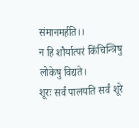संमानमर्हति।।
न हि शौर्यात्परं किंचिन्त्रिषु लोकेषु विद्यते।
शूरः सर्वं पालयति सर्वं शूरे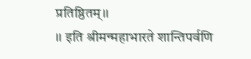प्रतिष्ठितम्।।
।। इति श्रीमन्महाभारते शान्तिपर्वणि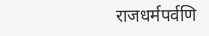राजधर्मपर्वणि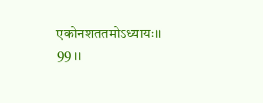एकोनशततमोऽध्यायः।। 99।।